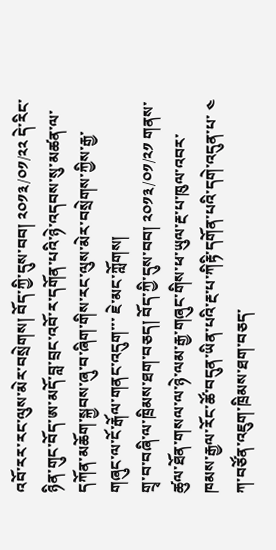འབོ་རར་རང་ལུས་མེར་བསྲེགས། བོད་ཀྱི་དུས་བབ། ༢༠༡༣/༠༡/༢༢ དེ་རིང་ཉིན་གུང་བོད་ཨ་མདོ་བླ་བྲང་འབོ་ར་དགོན་པའི་ཉེ་འདབས་སུ་མཚན་ལ་དཀོན་མཆོག་སྐྱབས་ཞུ་བ་ཞིག་གིས་རང་ལུས་མེར་བསྲེགས་ཀྱིས་རྒྱ་གཞུང་ལ་ངོ་རྒོལ་གནང་འདུག་་་ ཇེ་མང་ཀློགས།
གྲྭ་བ་བཞི་ལ་ཁྲིམས་ཐག་བཅད། བོད་ཀྱི་དུས་བབ། ༢༠༡༣/༠༡/༢༡ གནས་ཚུལ་ཐོན་གསལ་ལ་ཉེ་ལམ་རྒྱ་གཞུང་གིས་ཕ་ཡུལ་རྔ་པ་ཁུལ་འབར་ཁམས་རྒྱལ་རོང་ཚོ་བདུན་ཡིན་པའི་རྔ་པ་ཀིརྟི་དགོན་པའི་དགེ་འདུན་པ་ ༤ ཀ་བཙོན་འཇུག་ཁྲིམས་ཐག་བཅད་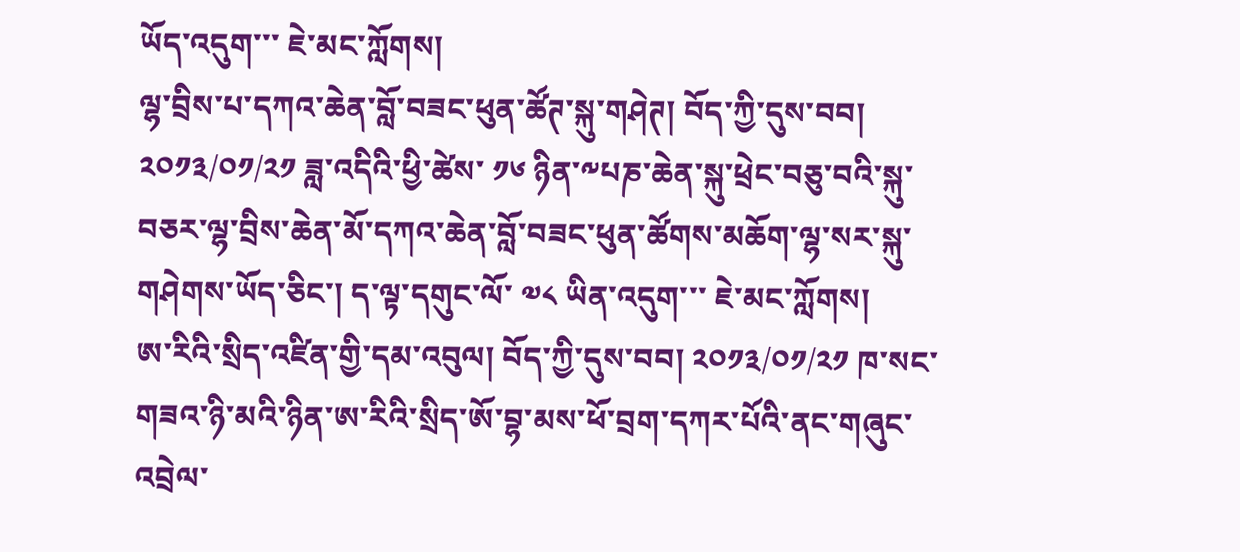ཡོད་འདུག་་་ ཇེ་མང་ཀློགས།
ལྷ་བྲིས་པ་དཀའ་ཆེན་བློ་བཟང་ཕུན་ཚོཊ་སྐུ་གཤེཊ། བོད་ཀྱི་དུས་བབ། ༢༠༡༣/༠༡/༢༡ ཟླ་འདིའི་ཕྱི་ཚེས་ ༡༦ ཉིན་༸པཎ་ཆེན་སྐུ་ཕྲེང་བཅུ་བའི་སྐུ་བཅར་ལྷ་བྲིས་ཆེན་མོ་དཀའ་ཆེན་བློ་བཟང་ཕུན་ཚོགས་མཆོག་ལྷ་སར་སྐུ་གཤེགས་ཡོད་ཅིང་། ད་ལྟ་དགུང་ལོ་ ༧༨ ཡིན་འདུག་་་ ཇེ་མང་ཀློགས།
ཨ་རིའི་སྲིད་འཛིན་གྱི་དམ་འབུལ། བོད་ཀྱི་དུས་བབ། ༢༠༡༣/༠༡/༢༡ ཁ་སང་གཟའ་ཉི་མའི་ཉིན་ཨ་རིའི་སྲིད་ཨོ་བྷ་མས་ཕོ་བྲག་དཀར་པོའི་ནང་གཞུང་འབྲེལ་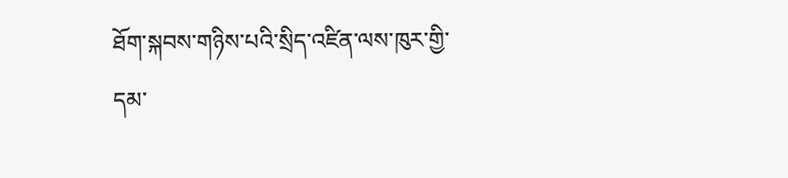ཐོག་སྐབས་གཉིས་པའི་སྲིད་འཛིན་ལས་ཁུར་གྱི་དམ་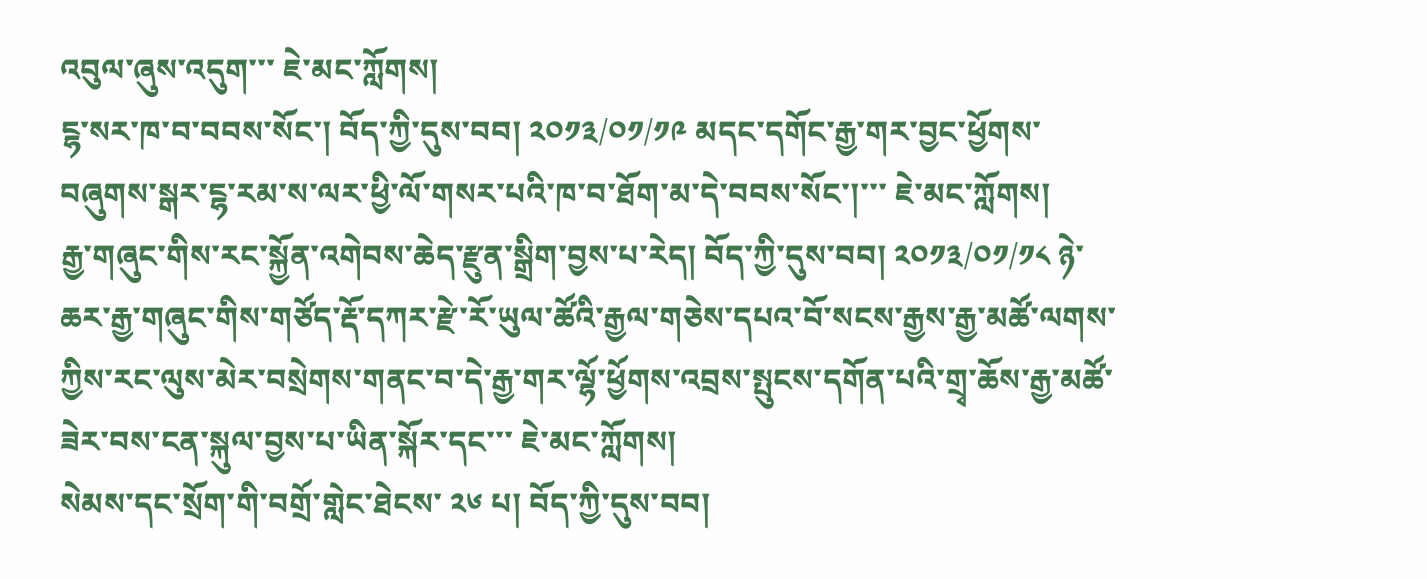འབུལ་ཞུས་འདུག་་་ ཇེ་མང་ཀློགས།
ངྷ་སར་ཁ་བ་བབས་སོང་། བོད་ཀྱི་དུས་བབ། ༢༠༡༣/༠༡/༡༩ མདང་དགོང་རྒྱ་གར་བྱང་ཕྱོགས་བཞུགས་སྒར་ངྷ་རམ་ས་ལར་ཕྱི་ལོ་གསར་པའི་ཁ་བ་ཐོག་མ་དེ་བབས་སོང་།་་་ ཇེ་མང་ཀློགས།
རྒྱ་གཞུང་གིས་རང་སྐྱོན་འགེབས་ཆེད་རྫུན་སྒྲིག་བྱས་པ་རེད། བོད་ཀྱི་དུས་བབ། ༢༠༡༣/༠༡/༡༨ ཉེ་ཆར་རྒྱ་གཞུང་གིས་གཙོད་རྡོ་དཀར་རྫེ་རོ་ཡུལ་ཚོའི་རྒྱལ་གཅེས་དཔའ་བོ་སངས་རྒྱས་རྒྱ་མཚོ་ལགས་ཀྱིས་རང་ལུས་མེར་བསྲེགས་གནང་བ་དེ་རྒྱ་གར་ལྷོ་ཕྱོགས་འབྲས་སྤུངས་དགོན་པའི་གྲྭ་ཆོས་རྒྱ་མཚོ་ཟེར་བས་ངན་སྐུལ་བྱས་པ་ཡིན་སྐོར་དང་་་ ཇེ་མང་ཀློགས།
སེམས་དང་སྲོག་གི་བགྲོ་གླེང་ཐེངས་ ༢༦ པ། བོད་ཀྱི་དུས་བབ།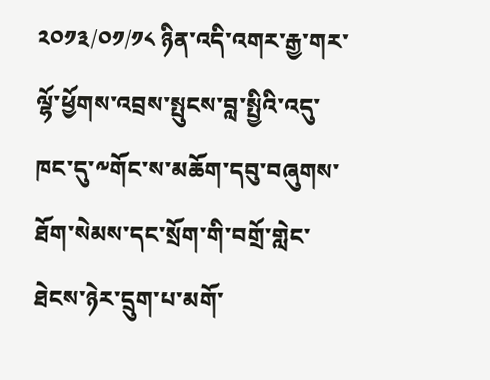༢༠༡༣/༠༡/༡༨ ཉིན་འདི་འགར་རྒྱ་གར་ལྷོ་ཕྱོགས་འབྲས་སྤུངས་བླ་སྤྱིའི་འདུ་ཁང་དུ་༸གོང་ས་མཆོག་དབུ་བཞུགས་ཐོག་སེམས་དང་སྲོག་གི་བགྲོ་གླེང་ཐེངས་ཉེར་དྲུག་པ་མགོ་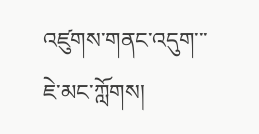འཛུགས་གནང་འདུག་་་ ཇེ་མང་ཀློགས།